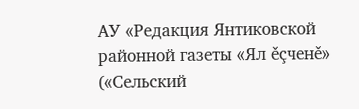АУ «Редакция Янтиковской районной газеты «Ял ěçченě» («Сельский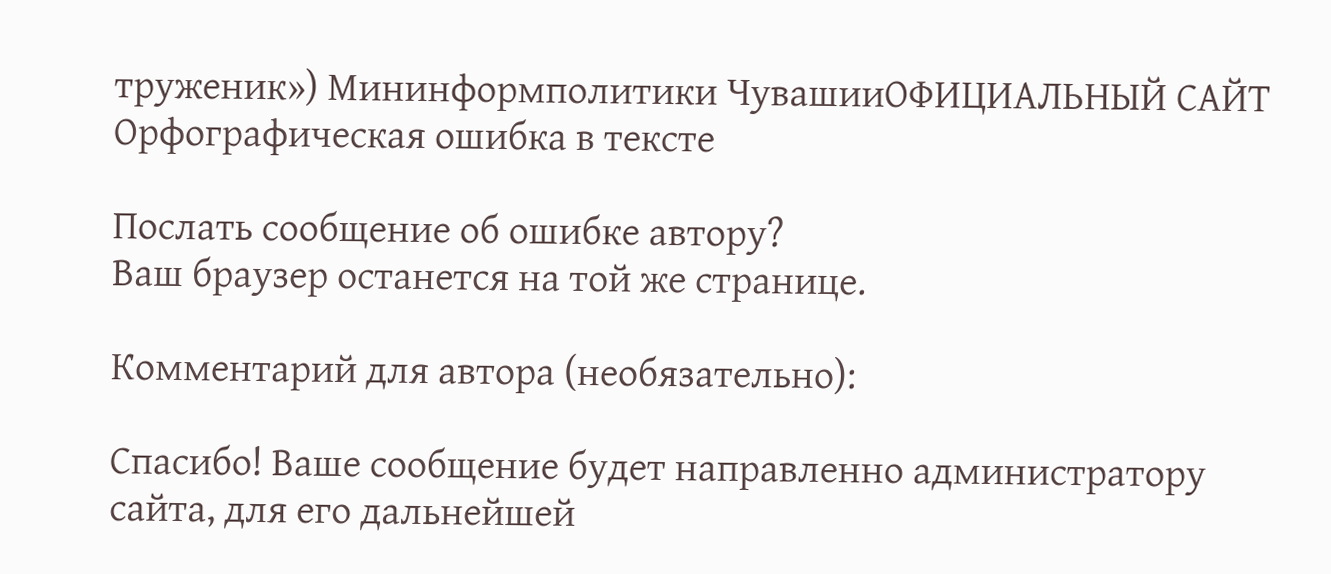труженик») Мининформполитики ЧувашииОФИЦИАЛЬНЫЙ САЙТ
Орфографическая ошибка в тексте

Послать сообщение об ошибке автору?
Ваш браузер останется на той же странице.

Комментарий для автора (необязательно):

Спасибо! Ваше сообщение будет направленно администратору сайта, для его дальнейшей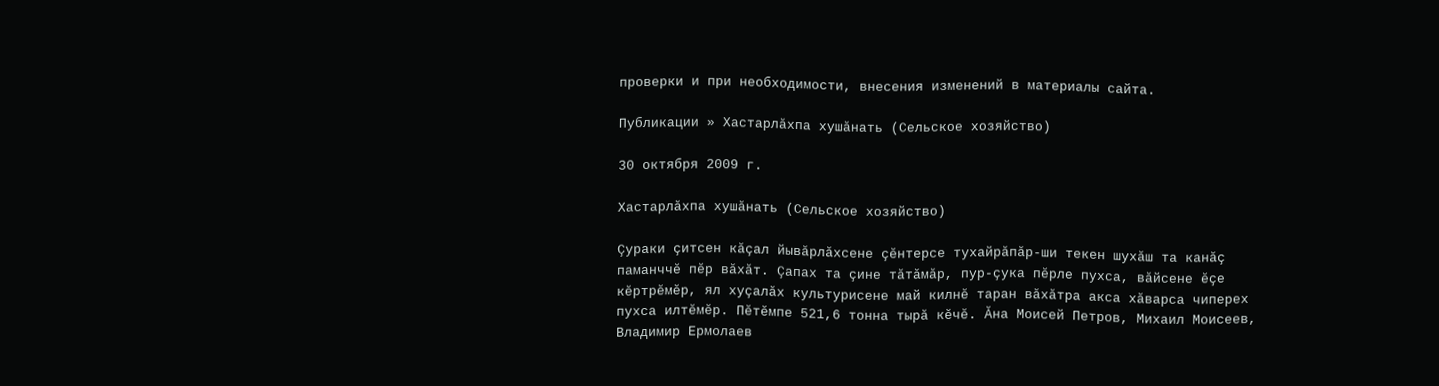проверки и при необходимости, внесения изменений в материалы сайта.

Публикации » Хастарлăхпа хушăнать (Сельское хозяйство)

30 октября 2009 г.

Хастарлăхпа хушăнать (Сельское хозяйство)

Çураки çитсен кăçал йывăрлăхсене çĕнтерсе тухайрăпăр-ши текен шухăш та канăç паманччĕ пĕр вăхăт. Çапах та çине тăтăмăр, пур-çука пĕрле пухса, вăйсене ĕçе кĕртрĕмĕр, ял хуçалăх культурисене май килнĕ таран вăхăтра акса хăварса чиперех пухса илтĕмĕр. Пĕтĕмпе 521,6 тонна тырă кĕчĕ. Ăна Моисей Петров, Михаил Моисеев, Владимир Ермолаев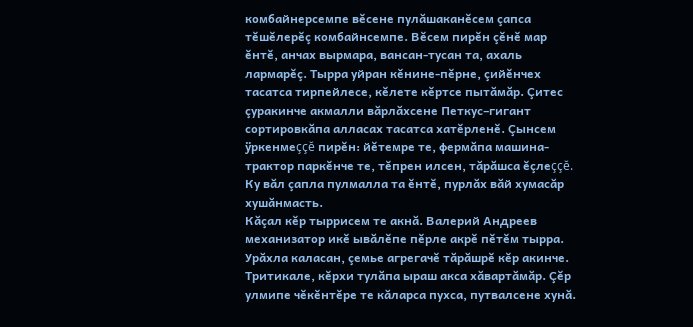комбайнерсемпе вĕсене пулăшаканĕсем çапса тĕшĕлерĕç комбайнсемпе. Вĕсем пирĕн çĕнĕ мар ĕнтĕ, анчах вырмара, вансан-тусан та, ахаль лармарĕç. Тырра уйран кĕнине-пĕрне, çийĕнчех тасатса тирпейлесе, кĕлете кĕртсе пытăмăр. Çитес çуракинче акмалли вăрлăхсене Петкус–гигант сортировкăпа алласах тасатса хатĕрленĕ. Çынсем ÿркенмеççĕ пирĕн: йĕтемре те, фермăпа машина-трактор паркĕнче те, тĕпрен илсен, тăрăшса ĕçлеççĕ. Ку вăл çапла пулмалла та ĕнтĕ, пурлăх вăй хумасăр хушăнмасть.
Кăçал кĕр тыррисем те акнă. Валерий Андреев механизатор икĕ ывăлĕпе пĕрле акрĕ пĕтĕм тырра. Урăхла каласан, çемье агрегачĕ тăрăшрĕ кĕр акинче. Тритикале, кĕрхи тулăпа ыраш акса хăвартăмăр. Çĕр улмипе чĕкĕнтĕре те кăларса пухса, путвалсене хунă.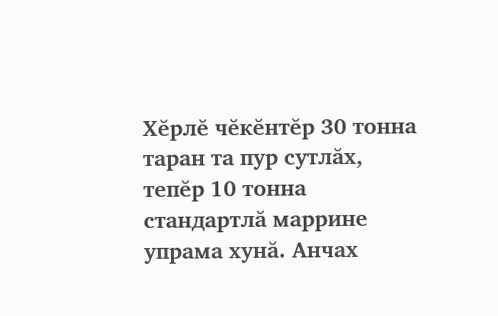Хĕрлĕ чĕкĕнтĕр 30 тонна таран та пур сутлăх, тепĕр 10 тонна стандартлă маррине упрама хунă. Анчах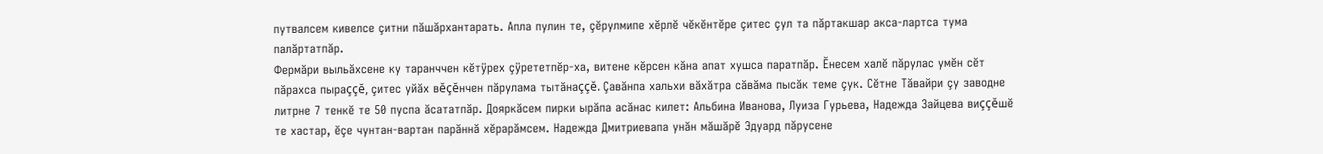путвалсем кивелсе çитни пăшăрхантарать. Апла пулин те, çĕрулмипе хĕрлĕ чĕкĕнтĕре çитес çул та пăртакшар акса-лартса тума палăртатпăр.
Фермăри выльăхсене ку таранччен кĕтÿрех çÿрететпĕр-ха, витене кĕрсен кăна апат хушса паратпăр. Ĕнесем халĕ пăрулас умĕн сĕт пăрахса пыраççĕ, çитес уйăх вĕçĕнчен пăрулама тытăнаççĕ. Çавăнпа хальхи вăхăтра сăвăма пысăк теме çук. Сĕтне Тăвайри çу заводне литрне 7 тенкĕ те 50 пуспа ăсататпăр. Дояркăсем пирки ырăпа асăнас килет: Альбина Иванова, Луиза Гурьева, Надежда Зайцева виççĕшĕ те хастар, ĕçе чунтан-вартан парăннă хĕрарăмсем. Надежда Дмитриевапа унăн мăшăрĕ Эдуард пăрусене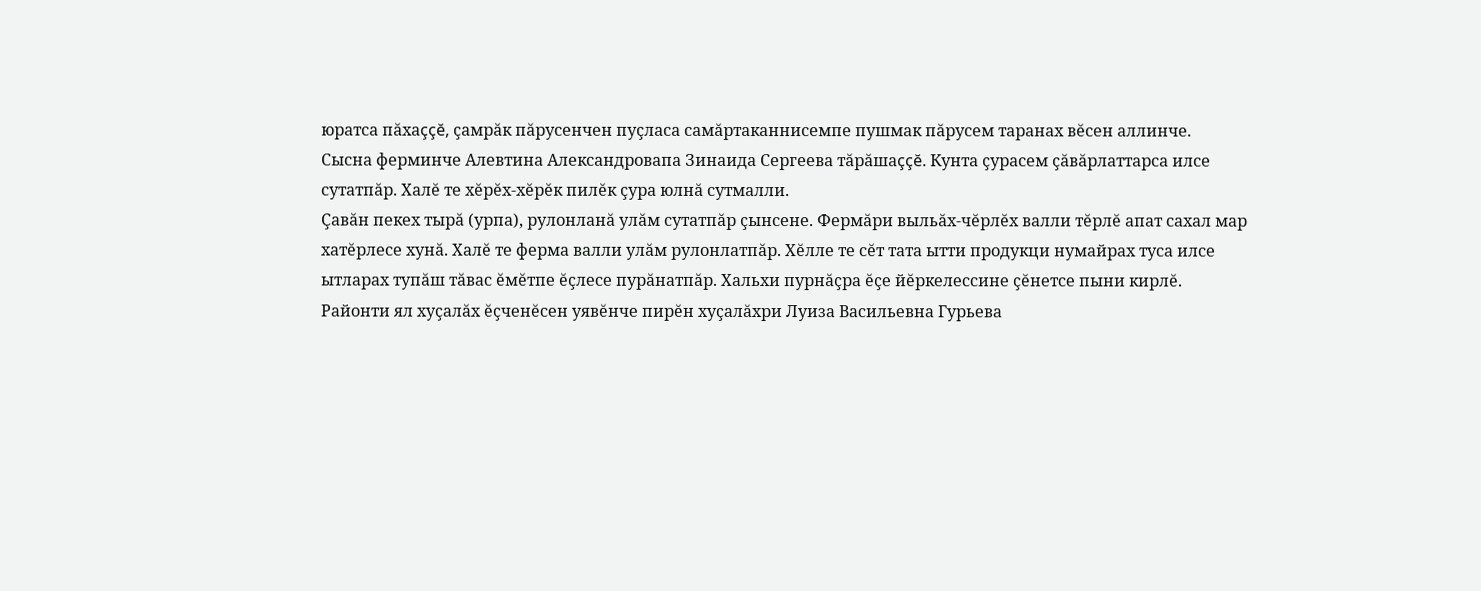юратса пăхаççĕ, çамрăк пăрусенчен пуçласа самăртаканнисемпе пушмак пăрусем таранах вĕсен аллинче.
Сысна ферминче Алевтина Александровапа Зинаида Сергеева тăрăшаççĕ. Кунта çурасем çăвăрлаттарса илсе сутатпăр. Халĕ те хĕрĕх-хĕрĕк пилĕк çура юлнă сутмалли.
Çавăн пекех тырă (урпа), рулонланă улăм сутатпăр çынсене. Фермăри выльăх-чĕрлĕх валли тĕрлĕ апат сахал мар хатĕрлесе хунă. Халĕ те ферма валли улăм рулонлатпăр. Хĕлле те сĕт тата ытти продукци нумайрах туса илсе ытларах тупăш тăвас ĕмĕтпе ĕçлесе пурăнатпăр. Хальхи пурнăçра ĕçе йĕркелессине çĕнетсе пыни кирлĕ.
Районти ял хуçалăх ĕçченĕсен уявĕнче пирĕн хуçалăхри Луиза Васильевна Гурьева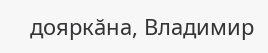дояркăна, Владимир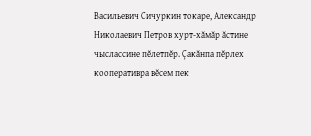Васильевич Сичуркин токаре, Александр Николаевич Петров хурт-хăмăр ăстине чыслассине пĕлетпĕр. Çакăнпа пĕрлех кооперативра вĕсем пек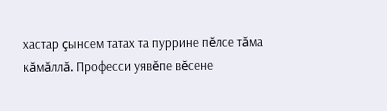хастар çынсем татах та пуррине пĕлсе тăма кăмăллă. Професси уявĕпе вĕсене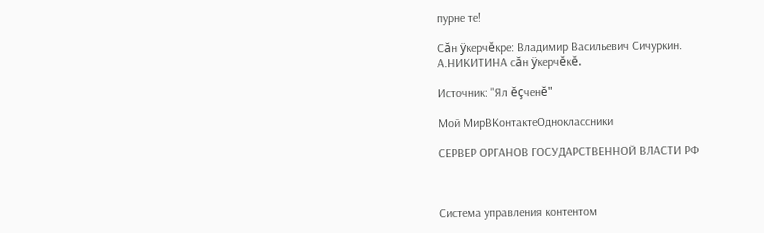пурне те!

Сăн ÿкерчĕкре: Владимир Васильевич Сичуркин.
А.НИКИТИНА сăн ÿкерчĕкĕ.

Источник: "Ял ĕçченĕ"

Мой МирВКонтактеОдноклассники

СЕРВЕР ОРГАНОВ ГОСУДАРСТВЕННОЙ ВЛАСТИ РФ



Система управления контентом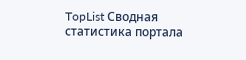TopList Сводная статистика портала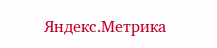Яндекс.Метрика